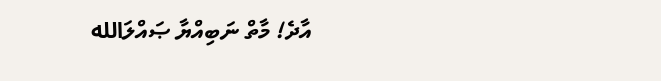އާދެ! މާތް ނަބިއްޔާ ޞައްލަالله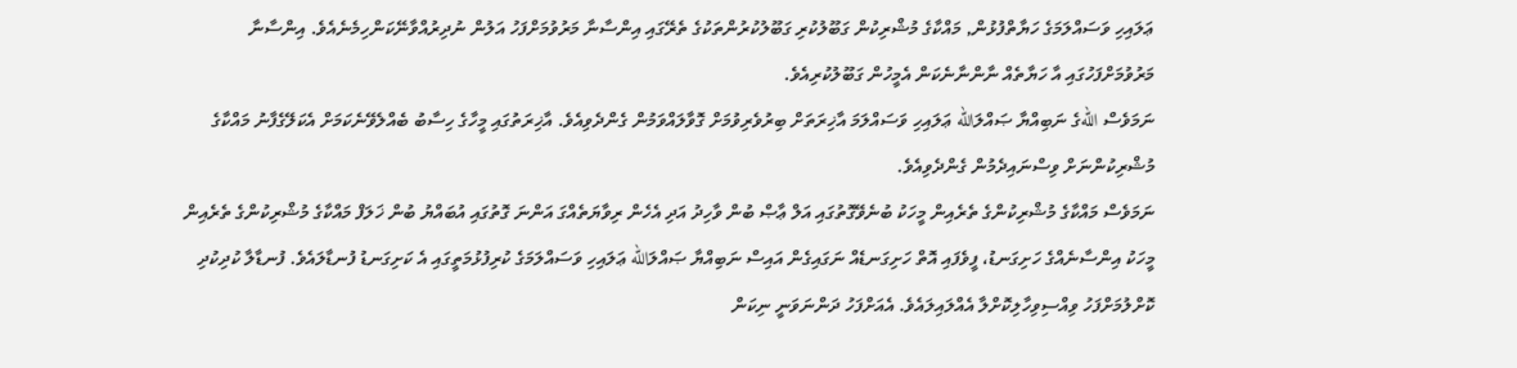ޢަލައިހި ވަސައްލަމަގެ ހަޔާތްފުޅުން, މައްކާގެ މުޝްރިކުން ގަބޫލުކުރި ގަބޫލުކުރުންތަކުގެ ތެރޭގައި އިންސާނާ މަރުވުމަށްފަހު އަލުން ނުދިރުއްވާނޭކަންހިމެނެއެވެ. އިންސާނާ މަރުވުމަށްފަހުގައި އާ ހަޔާތެއް ނާންނާނެކަން އެމީހުން ގަބޫލުކުރިއެވެ.
ނަމަވެސް اللهގެ ނަބިއްޔާ ޞައްލަالله ޢަލައިހި ވަސައްލަމަ އާޚިރަތަށް ބިރުވެރިވުމަށް ގޮވާލައްވަމުން ގެންދެވިއެވެ. އާޚިރަތުގައި މީހާގެ ހިސާބު ބެއްލެވޭނެކަމަށް އެކަލޭގެފާނު މައްކާގެ މުޝްރިކުންނަށް ވިސްނައިދެމުން ގެންދެވިއެވެ.
ނަމަވެސް މައްކާގެ މުޝްރިކުންގެ ތެރެއިން މީހަކު ބުނެވޭގޮތުގައި އަލް ޢާޞް ބުން ވާހިދު އަދި އެހެން ރިވާޔަތެއްގަ އަންނަ ގޮތުގައި އުބައްޔު ބުން ޚަލަފް މައްކާގެ މުޝްރިކުންގެ ތެރެއިން މީހަކު އިންސާނެއްގެ ހަށިގަނޑު، ފީވެފައި އޮތް ހަށިގަނޑެއް ނަގައިގެން އައިސް ނަބިއްޔާ ޞައްލަالله ޢަލައިހި ވަސައްލަމަގެ ކުރިފުޅުމަތީގައި އެ ކަށިގަނޑު ފުނޑާލައެވެ. ފުނޑާލާ ކުދިކުދި ކޮށްލުމަށްފަހު ވިއްސިވިހާލިކޮށްލާ އެއްލައިލައެވެ. އެއަށްފަހު ދަންނަވަނީ ނިކަން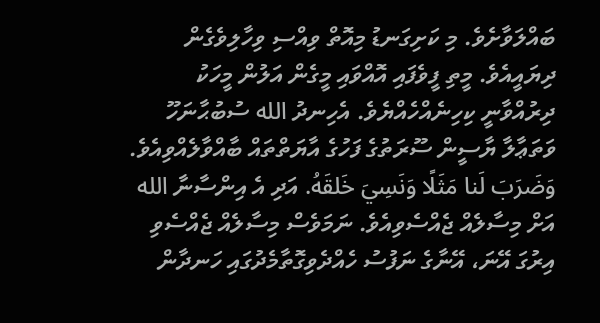ބައްލަވާށެވެ. މި ކަށިގަނޑު މިއޮތް ވިއްސި ވިހާލިވެގެން ދިޔައީއެވެ. މީތި ފީވެފައި އޮއްވައި މީގެން އަލުން މީހަކު ދިރުއްވާނީ ކިހިނެއްހެއްޔެވެ. އެހިނދު الله ސުބުޙާނަހޫ ވަތަޢާލާ ޔާސީން ސޫރަތުގެ ފަހުގެ އާޔަތްތައް ބާއްވާލެއްވިއެވެ.
وَضَرَبَ لَنا مَثَلًا وَنَسِيَ خَلقَهُ. އަދި އެ އިންސާނާ الله އަށް މިސާލެއް ޖެއްސެވިއެވެ. ނަމަވެސް މިސާލެއް ޖެއްސެވި އިރުގަ އޭނަ، އޭނާގެ ނަފުސު ހެއްދެވިގޮތާމެދުގައި ހަނދާން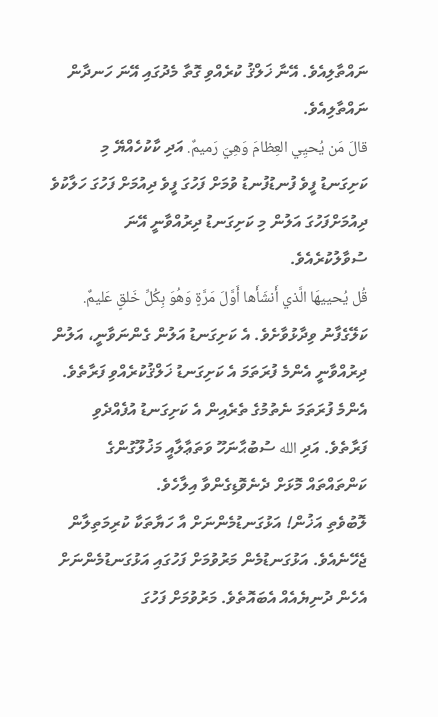ނައްތާލިއެވެ. އޭނާ ޚަލްޤު ކުރެއްވި ގޮތާ މެދުގައި އޭނަ ހަނދާން ނައްތާލިއެވެ.
قالَ مَن يُحيِي العِظامَ وَهِيَ رَميمٌ. އަދި ކާކުހެއްޔޭ މި ކަށިގަނޑު ފީވެ ފުނޑުފުނޑު ވުމަށް ފަހުގަ ފީވެ ދިއުމަށް ފަހުގަ ހަލާކުވެ ދިއުމަށްފަހުގަ އަލުން މި ކަށިގަނޑު ދިރުއްވާނީ އޭނަ ސުވާލުކުރެއެވެ.
قُل يُحييهَا الَّذي أَنشَأَها أَوَّلَ مَرَّةٍ وَهُوَ بِكُلِّ خَلقٍ عَليمٌ. ކަލޭގެފާނު ވިދާޅުވާށެވެ. އެ ކަށިގަނޑު އަލުން ގެންނަވާނީ، އަލުން ދިރުއްވާނީ އެންމެ ފުރަތަމަ އެ ކަށިގަނޑު ޚަލްޤުކުރެއްވި ފަރާތެވެ. އެންމެ ފުރަތަމަ ނެތުމުގެ ތެރެއިން އެ ކަށިގަނޑު އުފެއްދެވި ފަރާތެވެ. އަދި الله ސުބުޙާނަހޫ ވަތަޢާލާއީ މަޚުލޫގުންގެ ކަންތައްތައް މޮޅަށް ދެނެވޮޑިގެންވާ އިލާހެވެ.
ލޮބުވެތި އަޚުން! އަޅުގަނޑުމެންނަށް އާ ހަޔާތަކާ ކުރިމަތިލާން ޖެހޭނެއެވެ. އަޅުގަނޑުމެން މަރުވުމަށް ފަހުގައި އަޅުގަނޑުމެންނަށް އެހެން ދުނިޔެއެއް އެބައޮތެވެ. މަރުވުމަށް ފަހުގަ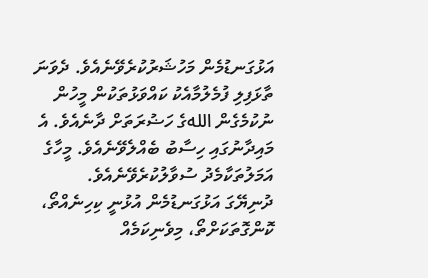އަޅުގަނޑުމެން މަހުޝަރުކުރެވޭނެއެވެ. ދެވަނަ ތާޅަފިލި ފުމެލުމާއެކު ކައްވަޅުތަކުން މީހުން ނުކުމެގެން اللهގެ ހަޟުރަތަށް ދާނެއެވެ. އެ މައިދާނުގައި ހިސާބު ބެއްލެވޭނެއެވެ. މީހާގެ އަމަލުތަކާމެދު ސުވާލުކުރެވޭނެއެވެ.
ދުނިޔޭގަ އަޅުގަނޑުމެން އުޅުނީ ކިހިނެއްތޯ، ކޮންގޮތަކަށްތޯ، މިވެނިކަމެއް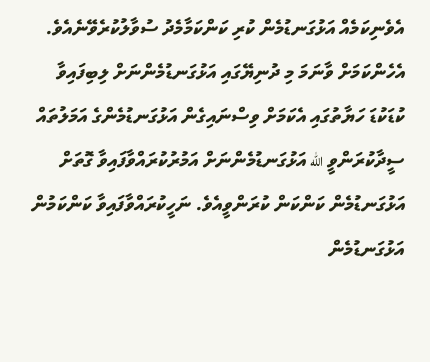އެވެނިކަމެއް އަޅުގަނޑުމެން ކުރި ކަންކަމާމެދު ސުވާލުކުރެވޭނެއެވެ. އެހެންކަމަށް ވާނަމަ މި ދުނިޔޭގައި އަޅުގަނޑުމެންނަށް ލިބިފައިވާ ކުޑަކުޑަ ހަޔާތުގައި އެކަމަށް ވިސްނައިގެން އަޅުގަނޑުމެންގެ އަމަލުތައް ސީދާކުރަންވީ الله އަޅުގަނޑުމެންނަށް އަމުރުކުރައްވާފައިވާ ގޮތަށް އަޅުގަނޑުމެން ކަންކަން ކުރަންވީއެވެ. ނަހީކުރައްވާފައިވާ ކަންކަމުން އަޅުގަނޑުމެން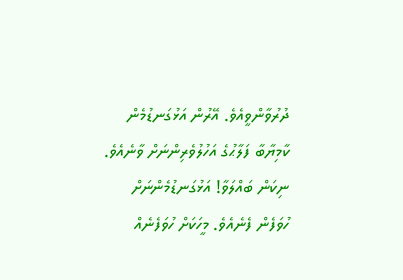ދުރުވާންވީއެވެ. އޭރުން އަޅުގަނޑުމެން ކާމިޔާބާ ފަލާޙުގެ އަހުލުވެރިންނަށް ވާނެއެވެ.
ނިކަން ބައްލަވާ! އަޅުގަނޑުމެންނަށް ހުވަފެން ފެނެއެވެ. މީހަކަށް ހުވަފެނެއް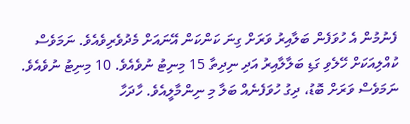ފެނުމުން އެ ހުވަފެން ބަލާއިރު ވަރަށް ގިނަ ކަންކަން އޭނައަށް މެދުވެރިވެއެވެ. ނަމަވެސް ކުއްލިއަކަށް ހޭލެވި ގަޑި ބަލާލާއިރު އަދި ނިދިތާ 15 މިނިޓު ނުވެއެވެ. 10 މިނިޓު ނުވެއެވެ. ނަމަވެސް ވަރަށް ބޮޑު، ދިގު ހުވަފެނެއް ބަލާ މި ނިންމާލީއެވެ. ހާދަހާ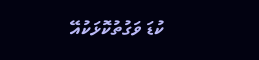ކުޑަ ވަގުތުކޮޅަކުއޭ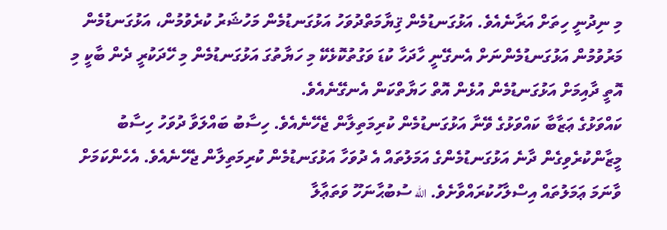މި ނިދުނީ ހިތަށް އަރާނެއެވެ. އަޅުގަނޑުމެން ޤިޔާމަތްދުވަހު އަޅުގަނޑުމެން މަހުޝަރު ކުރެވުމުން، އަޅުގަނޑުމެން މަރުވުމުން އަޅުގަނޑުމެންނަށް އެނގޭނީ ހާދަހާ ކުޑަ ވަގުތުކޮޅެކޭ މި ހަޔާތުގަ އަޅުގަނޑުމެން މި ހޭދަކުރީ ދެން ބާކީ މި އޮތީ ދާއިމަށް އަޅުގަނޑުމެން އުޅެން އޮތް ހަޔާތްކަން އެނގޭނެއެވެ.
ކައްވަޅުގެ ޢަޒާބާ ކައްވަޅުގެ ވޭނާ އަޅުގަނޑުމެން ކުރިމަތިލާން ޖެހޭނެއެވެ. ހިސާބު ބައްލަވާ ދުވަހު ހިސާބު މީޒާންކުރެވިގެން ދާނެ އަޅުގަނޑުމެންގެ އަމަލުތައް އެ ދުވަހާ އަޅުގަނޑުމެން ކުރިމަތިލާން ޖެހޭނެއެވެ. އެހެންކަމަށް ވާނަމަ ޢަމަލުތައް އިސްލާހުކުރައްވާށެވެ. الله ސުބުޙާނަހޫ ވަތަޢާލާ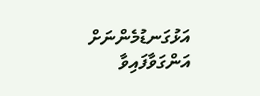އަޅުގަނޑުމެންނަށް އަންގަވާފައިވާ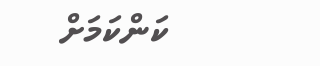ކަންކަމަށް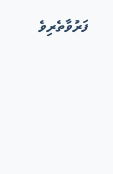ފަރުވާތެރިވެ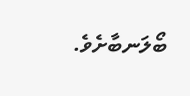ބޯލަނބާށެވެ.